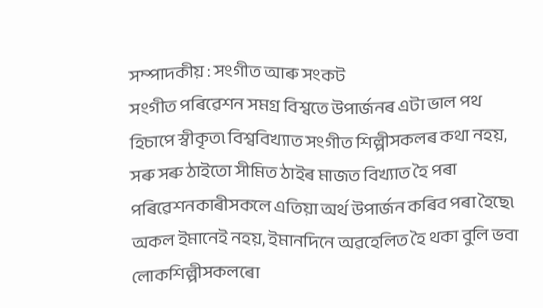সম্পাদকীয় : সংগীত আৰু সংকট
সংগীত পৰিৱেশন সমগ্র বিশ্বতে উপার্জনৰ এটা ভাল পথ হিচাপে স্বীকৃত৷ বিশ্ববিখ্যাত সংগীত শিল্পীসকলৰ কথা নহয়, সৰু সৰু ঠাইতো সীমিত ঠাইৰ মাজত বিখ্যাত হৈ পৰা পৰিৱেশনকাৰীসকলে এতিয়া অর্থ উপার্জন কৰিব পৰা হৈছে৷ অকল ইমানেই নহয়, ইমানদিনে অৱহেলিত হৈ থকা বুলি ভবা লোকশিল্পীসকলৰো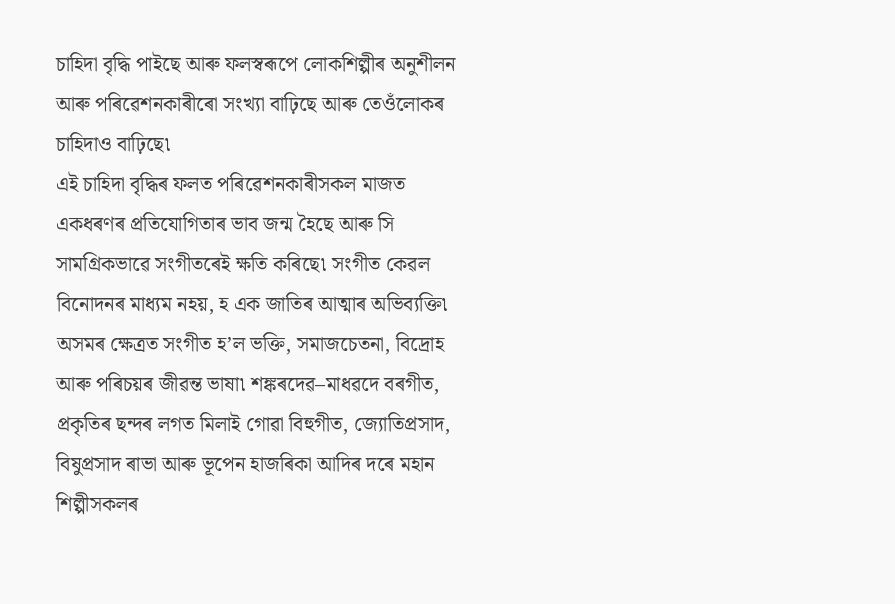চাহিদা বৃদ্ধি পাইছে আৰু ফলস্বৰূপে লোকশিল্পীৰ অনুশীলন আৰু পৰিৱেশনকাৰীৰো সংখ্যা বাঢ়িছে আৰু তেওঁলোকৰ চাহিদাও বাঢ়িছে৷
এই চাহিদা বৃদ্ধিৰ ফলত পৰিৱেশনকাৰীসকল মাজত একধৰণৰ প্রতিযোগিতাৰ ভাব জন্ম হৈছে আৰু সি সামগ্রিকভাৱে সংগীতৰেই ক্ষতি কৰিছে৷ সংগীত কেৱল বিনোদনৰ মাধ্যম নহয়, হ এক জাতিৰ আত্মাৰ অভিব্যক্তি৷ অসমৰ ক্ষেত্রত সংগীত হ’ল ভক্তি, সমাজচেতনা, বিদ্রোহ আৰু পৰিচয়ৰ জীৱন্ত ভাষা৷ শঙ্কৰদেৱ–মাধৱদে বৰগীত, প্রকৃতিৰ ছন্দৰ লগত মিলাই গোৱা বিহুগীত, জ্যোতিপ্রসাদ, বিষুপ্রসাদ ৰাভা আৰু ভূপেন হাজৰিকা আদিৰ দৰে মহান শিল্পীসকলৰ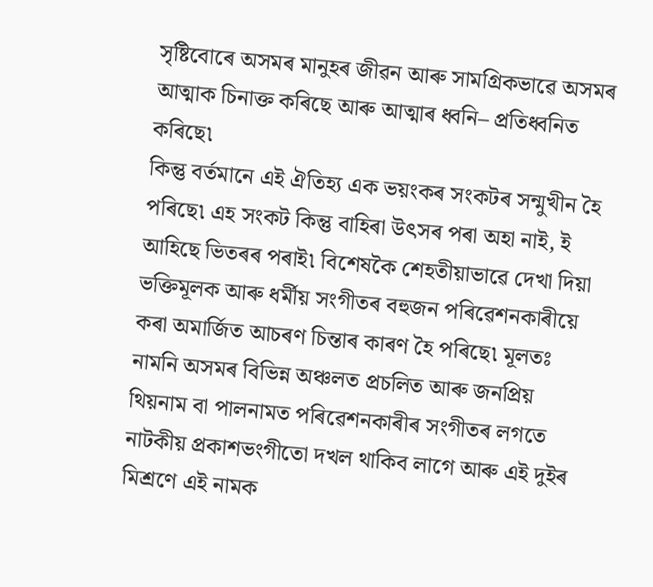সৃষ্টিবোৰে অসমৰ মানুহৰ জীৱন আৰু সামগ্রিকভাৱে অসমৰ আত্মাক চিনাক্ত কৰিছে আৰু আত্মাৰ ধ্বনি– প্রতিধ্বনিত কৰিছে৷
কিন্তু বর্তমানে এই ঐতিহ্য এক ভয়ংকৰ সংকটৰ সন্মুখীন হৈ পৰিছে৷ এহ সংকট কিন্তু বাহিৰা উৎসৰ পৰা অহা নাই, ই আহিছে ভিতৰৰ পৰাই৷ বিশেষকৈ শেহতীয়াভাৱে দেখা দিয়া ভক্তিমূলক আৰু ধর্মীয় সংগীতৰ বহুজন পৰিৱেশনকাৰীয়ে কৰা অমার্জিত আচৰণ চিন্তাৰ কাৰণ হৈ পৰিছে৷ মূলতঃ নামনি অসমৰ বিভিন্ন অঞ্চলত প্রচলিত আৰু জনপ্রিয় থিয়নাম বা পালনামত পৰিৱেশনকাৰীৰ সংগীতৰ লগতে নাটকীয় প্রকাশভংগীতো দখল থাকিব লাগে আৰু এই দুইৰ মিশ্রণে এই নামক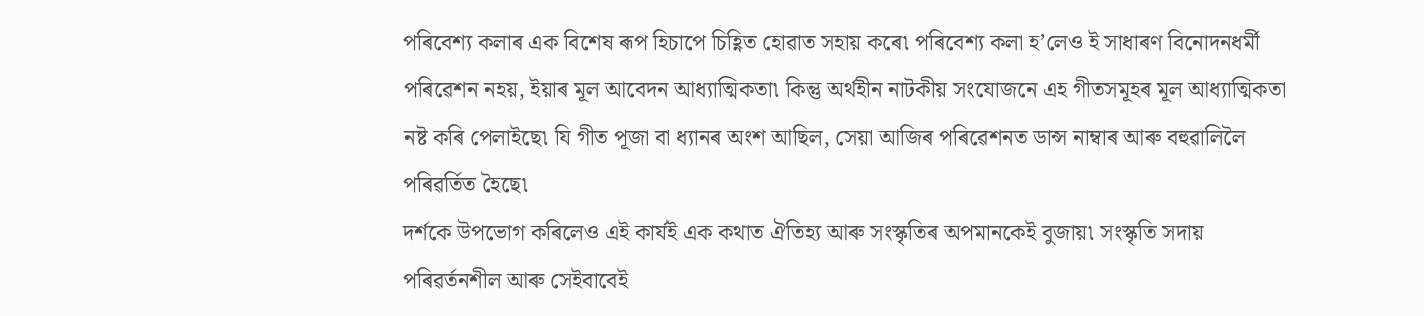পৰিবেশ্য কলাৰ এক বিশেষ ৰূপ হিচাপে চিহ্ণিত হোৱাত সহায় কৰে৷ পৰিবেশ্য কলা হ’লেও ই সাধাৰণ বিনোদনধর্মী পৰিৱেশন নহয়, ইয়াৰ মূল আবেদন আধ্যাত্মিকতা৷ কিন্তু অর্থহীন নাটকীয় সংযোজনে এহ গীতসমূহৰ মূল আধ্যাত্মিকতা নষ্ট কৰি পেলাইছে৷ যি গীত পূজা বা ধ্যানৰ অংশ আছিল, সেয়া আজিৰ পৰিৱেশনত ডান্স নাম্বাৰ আৰু বহুৱালিলৈ পৰিৱর্তিত হৈছে৷
দর্শকে উপভোগ কৰিলেও এই কার্যই এক কথাত ঐতিহ্য আৰু সংস্কৃতিৰ অপমানকেই বুজায়৷ সংস্কৃতি সদায় পৰিৱর্তনশীল আৰু সেইবাবেই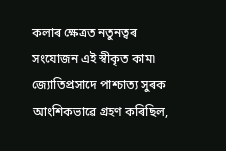কলাৰ ক্ষেত্রত নতুনত্বৰ সংযোজন এই স্বীকৃত কাম৷ জ্যোতিপ্রসাদে পাশ্চাত্য সুৰক আংশিকভাৱে গ্রহণ কৰিছিল,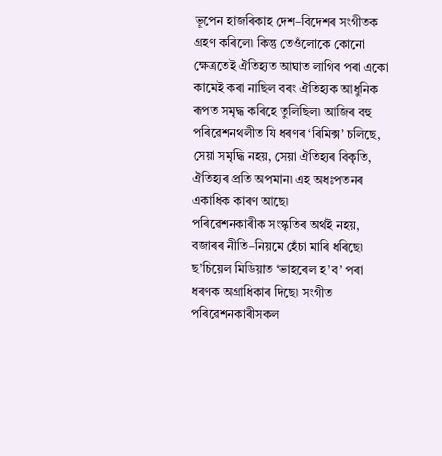ভূপেন হাজৰিকাহ দেশ–বিদেশৰ সংগীতক গ্রহণ কৰিলে৷ কিন্তু তেওঁলোকে কোনো ক্ষেত্রতেই ঐতিহ্যত আঘাত লাগিব পৰা একো কামেই কৰা নাছিল বৰং ঐতিহ্যক আধুনিক ৰূপত সমৃদ্ধ কৰিহে তুলিছিল৷ আজিৰ বহু পৰিৱেশনথলীত যি ধৰণৰ ‘ৰিমিক্স’ চলিছে, সেয়া সমৃদ্ধি নহয়, সেয়া ঐতিহ্যৰ বিকৃতি, ঐতিহ্যৰ প্রতি অপমান৷ এহ অধঃপতনৰ একাধিক কাৰণ আছে৷
পৰিৱেশনকাৰীক সংস্কৃতিৰ অর্থই নহয়, বজাৰৰ নীতি–নিয়মে হেঁচা মাৰি ধৰিছে৷ ছ’চিয়েল মিডিয়াত ‘ভাহৰেল হ’ব’ পৰা ধৰণক অগ্রাধিকাৰ দিছে৷ সংগীত পৰিৱেশনকাৰীসকল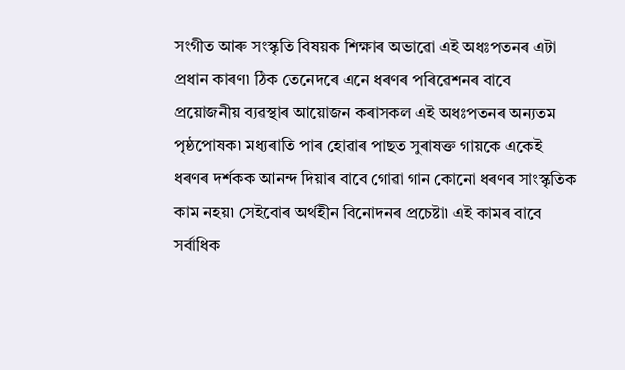সংগীত আৰু সংস্কৃতি বিষয়ক শিক্ষাৰ অভাৱো এই অধঃপতনৰ এটা প্রধান কাৰণ৷ ঠিক তেনেদৰে এনে ধৰণৰ পৰিৱেশনৰ বাবে প্রয়োজনীয় ব্যৱস্থাৰ আয়োজন কৰাসকল এই অধঃপতনৰ অন্যতম পৃষ্ঠপোষক৷ মধ্যৰাতি পাৰ হোৱাৰ পাছত সুৰাষক্ত গায়কে একেই ধৰণৰ দর্শকক আনন্দ দিয়াৰ বাবে গোৱা গান কোনো ধৰণৰ সাংস্কৃতিক কাম নহয়৷ সেইবোৰ অর্থহীন বিনোদনৰ প্রচেষ্টা৷ এই কামৰ বাবে সর্বাধিক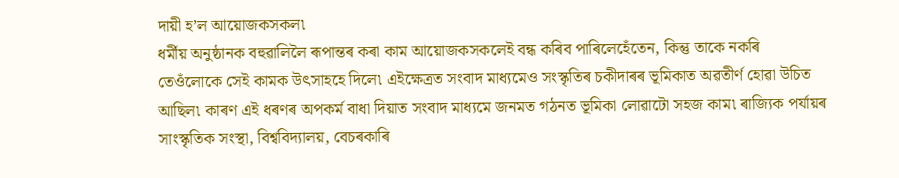দায়ী হ’ল আয়োজকসকল৷
ধর্মীয় অনুষ্ঠানক বহুৱালিলৈ ৰূপান্তৰ কৰা কাম আয়োজকসকলেই বন্ধ কৰিব পাৰিলেহেঁতেন, কিন্তু তাকে নকৰি তেওঁলোকে সেই কামক উৎসাহহে দিলে৷ এইক্ষেত্রত সংবাদ মাধ্যমেও সংস্কৃতিৰ চকীদাৰৰ ভূমিকাত অৱতীর্ণ হোৱা উচিত আছিল৷ কাৰণ এই ধৰণৰ অপকর্ম বাধা দিয়াত সংবাদ মাধ্যমে জনমত গঠনত ভূমিকা লোৱাটো সহজ কাম৷ ৰাজ্যিক পর্যায়ৰ সাংস্কৃতিক সংস্থা, বিশ্ববিদ্যালয়, বেচৰকাৰি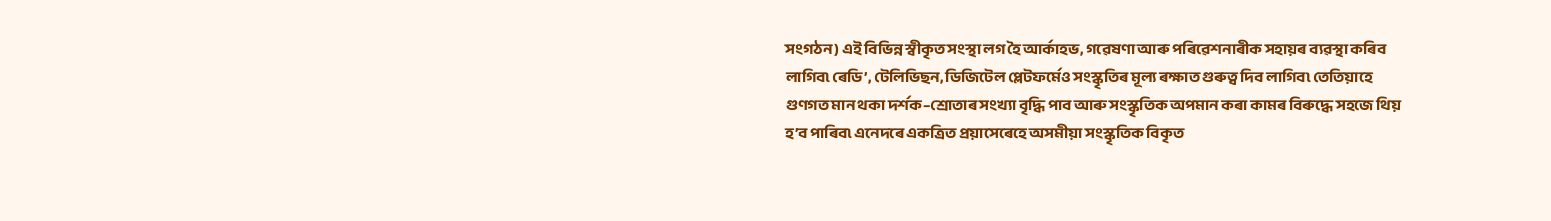সংগঠন) এই বিভিন্ন স্বীকৃত সংস্থা লগ হৈ আর্কাহভ, গৱেষণা আৰু পৰিৱেশনাৰীক সহায়ৰ ব্যৱস্থা কৰিব লাগিব৷ ৰেডি’, টেলিভিছন, ডিজিটেল প্লেটফর্মেও সংস্কৃতিৰ মূল্য ৰক্ষাত গুৰুত্ব দিব লাগিব৷ তেতিয়াহে গুণগত মান থকা দর্শক–শ্রোতাৰ সংখ্যা বৃদ্ধি পাব আৰু সংস্কৃতিক অপমান কৰা কামৰ বিৰুদ্ধে সহজে থিয় হ’ব পাৰিব৷ এনেদৰে একত্রিত প্রয়াসেৰেহে অসমীয়া সংস্কৃতিক বিকৃত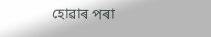হোৱাৰ পৰা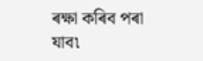ৰক্ষা কৰিব পৰা যাব৷